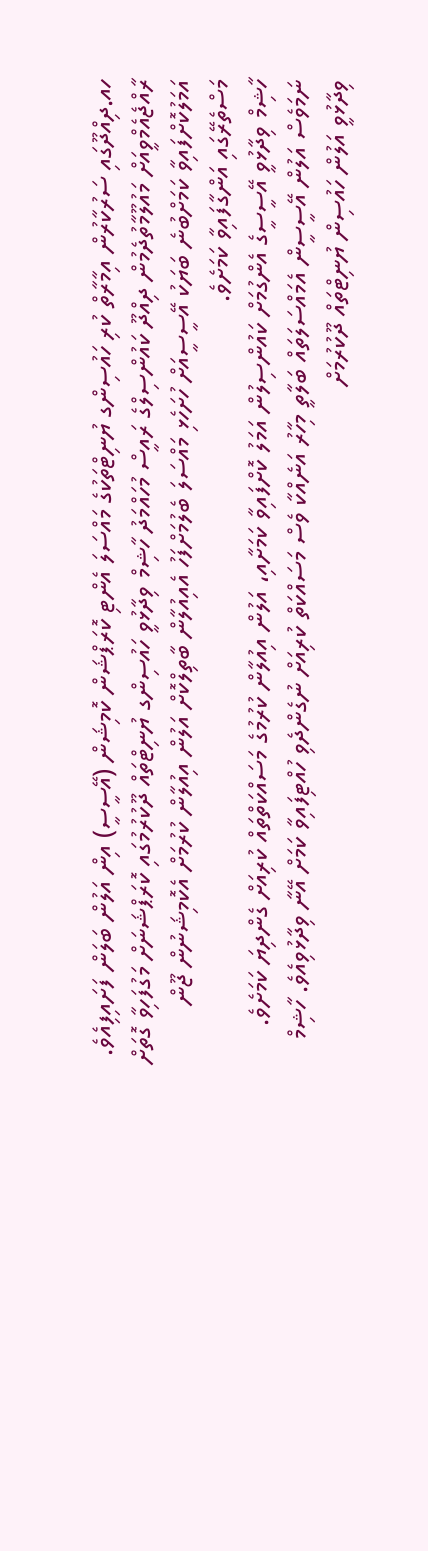ހއ.ދިއްދޫގައި ސަރުކާރުން އިމާރާތް ކުރި ހައުސިންގ ޔުނިޓްތަކުގެ މައްސަލަ އެންޓި ކޮރަޕްޝަން ކޮމިޝަން (އޭސީސީ) އިން އަލުން ބަލަން ފަށައިފިއެވެ.
ރާއްޖެއެމްވީއަށް މައުލޫމާތުދެމުން ދިއްދޫ ކައުންސިލްގެ ރައީސް މުހައްމަދު ހާޝިމް ވިދާޅުވީ ހައުސިންގ ޔުނިޓްތައް ދޫކުރުމުގައި ކޮރަޕްޝަނަށް މަގުފަހިވާ ގޮތަށް އަމަލުކޮށްފައިވާ ކަމަށްބުނެ ބަޔަކު އޭސީސީއަށް ހުށަހެޅި މައްސަލަ ބެލުމަށްފަހު އެއިއުލާން ބާތިލްކޮށް އަލުން އިއުލާން ކުރުމަށް އެކޮމިޝަނުން ޖޫން މަސްތެރޭގައި އަންގާފައިވާ ކަމަށެވެ.
ހާޝިމް ވިދާޅުވީ އޭސީސީގެ އެންގުމަށް ކައުންސިލުން އަމަލު ކޮށްފައިވާ ކަމަށާއި، އަލުން އިއުލާން ކުރުމުގެ މަސައްކަތްތައް ކުރިއަށް ގެންދިޔަ ކަމަށެވެ. ނަމަވެސް އަލުން އޭސީސީން އެމައްސަލަތައް ބަލާތީ މިހާރު އަނެއްކާ ވެސް މަސައްކަތް ކުރިއަށް ނުގެންދެވި ހުއްޓިފައިވާ ކަމަށް އޭނާ ވިދާޅުވިއެވެ. ހާޝިމް ވިދާޅުވީ އަލުން ހައުސިން ޔުނިޓްތައް ދޫކުރުމަށް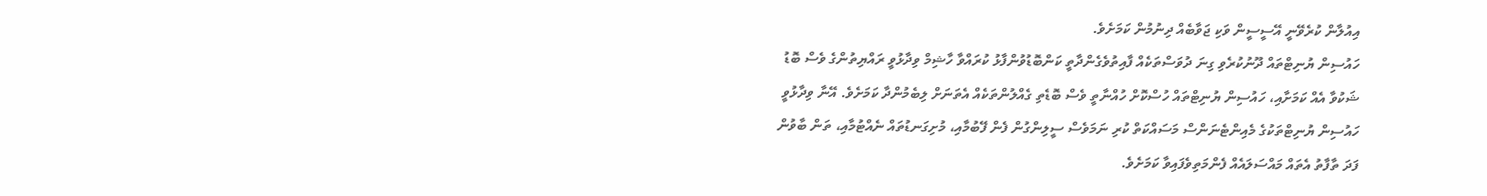އިއުލާން ކުރެވޭނީ އޭސީސީން ވަކި ޖަވާބެއް ދިނުމުން ކަމަށެވެ.
ހައުސިން ޔުނިޓްތައް ދޫނުކުރެވި ގިނަ ދުވަސްތަކެއް ފާއިތުވެގެންދާތީ ކަންބޮޑުވުންފާޅު ކުރައްވާ ހާޝިމް ވިދާޅުވީ ރައްޔިތުންގެ ވެސް ބޮޑު ޝަކުވާ އެއް ކަމަށާއި، ހައުސިން ޔުނިޓްތައް ހުސްކޮށް ހުއްނާތީ ވެސް ބޮޑެތި ގެއްލުންތަކެއް އެތަނަށް ލިބެމުންދާ ކަމަށެވެ. އޭނާ ވިދާޅުވީ ހައުސިން ޔުނިޓްތަކުގެ މެއިންޓެނަންސް މަސައްކަތް ކުރި ނަމަވެސް ސީލިންގުން ފެން ފޭބުމާއި، މުށިގަނޑުތައް ނެއްޓުމާއި، ތަން ބާވުން ފަދަ ތާފާތު އެތައް މައްސަލައެއް ފެންމަތިވެފައިވާ ކަމަށެވެ.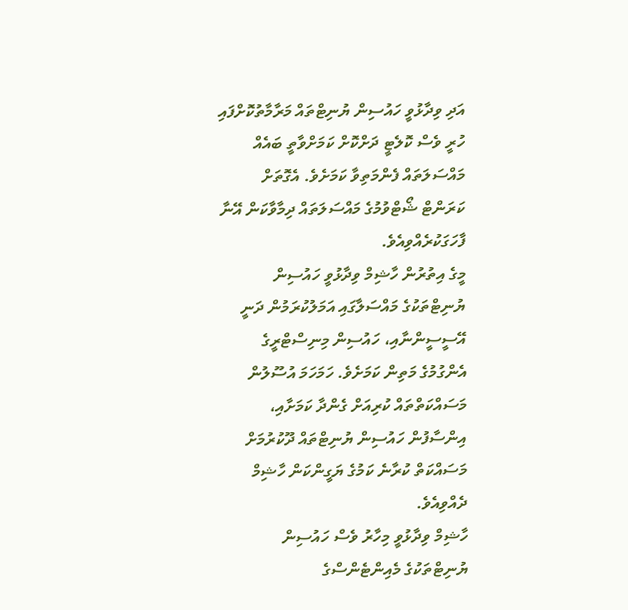އަދި ވިދާޅުވީ ހައުސިން ޔުނިޓްތައް މަރާމާތުކޮށްފައި ހުރީ ވެސް ކޮލެޓީ ދަށްކޮށް ކަމަށްވާތީ ބައެއް މައްސަލަތައް ފެންމަތިވާ ކަމަށެވެ. އެގޮތަށް ކަރަންޓް ޝޯޓްވުމުގެ މައްސަލަތައް ދިމާވާކަން އޭނާ ފާހަގަކުރެއްވިއެވެ.
މީގެ އިތުރުން ހާޝިމް ވިދާޅުވީ ހައުސިން ޔުނިޓްތަކުގެ މައްސަލާގައި އަމަލުކުރަމުން ދަނީ އޭސީސީންނާއި، ހައުސިން މިނިސްޓްރީގެ އެންގުމުގެ މަތިން ކަމަށެވެ. ހަމަހަމަ އުސޫލުން މަސައްކަތްތައް ކުރިއަށް ގެންދާ ކަމަށާއި، އިންސާފުން ހައުސިން ޔުނިޓްތައް ދޫކުރުމަށް މަސައްކަތް ކުރާނެ ކަމުގެ ޔަގީންކަން ހާޝިމް ދެއްވިއެވެ.
ހާޝިމް ވިދާޅުވީ މިހާރު ވެސް ހައުސިން ޔުނިޓްތަކުގެ މެއިންޓެންސްގެ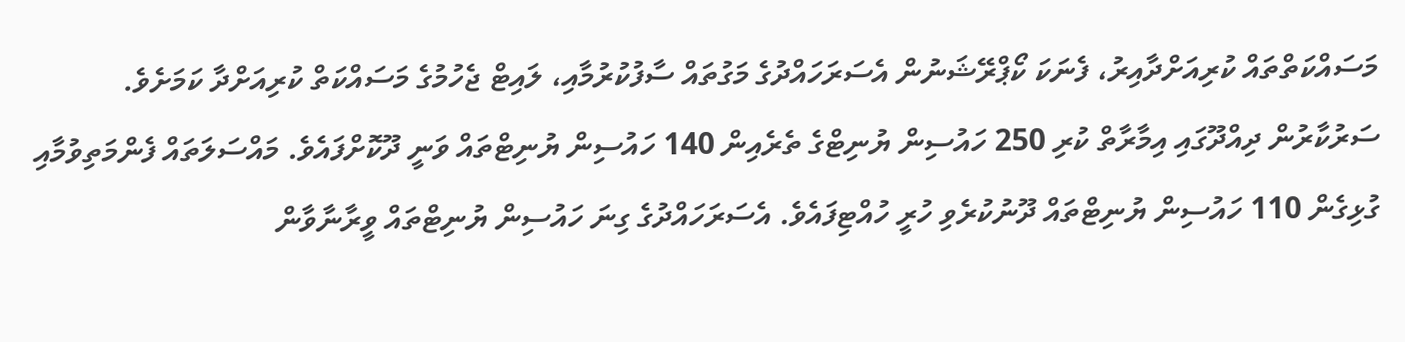މަސައްކަތްތައް ކުރިއަށްދާއިރު، ފެނަކަ ކޯޕްރޭޝަނުން އެސަރަހައްދުގެ މަގުތައް ސާފުކުރުމާއި، ލައިޓް ޖެހުމުގެ މަސައްކަތް ކުރިއަށްދާ ކަމަށެވެ.
ސަރުކާރުން ދިއްދޫގައި އިމާރާތް ކުރި 250 ހައުސިން ޔުނިޓްގެ ތެރެއިން 140 ހައުސިން ޔުނިޓްތައް ވަނީ ދޫކޮށްފައެވެ. މައްސަލަތައް ފެންމަތިވުމާއި ގުޅިގެން 110 ހައުސިން ޔުނިޓްތައް ދޫނުކުރެވި ހުރީ ހުއްޓިފައެވެ. އެސަރަހައްދުގެ ގިނަ ހައުސިން ޔުނިޓްތައް ވީރާނާވާން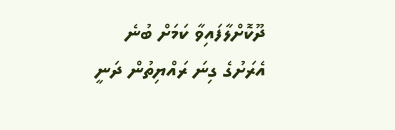ދޫކޮށްލާފައިވާ ކަމަށް ބުނެ އެރަށުގެ ގިނަ ރައްޔިތުން ދަނީ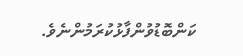ކަންބޮޑުވުންފާޅުކުރަމުންނެވެ.